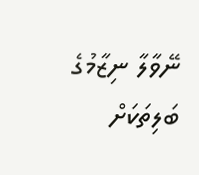ނޭވާލާ ނިޒާމުގެ ބަލިތަކަށް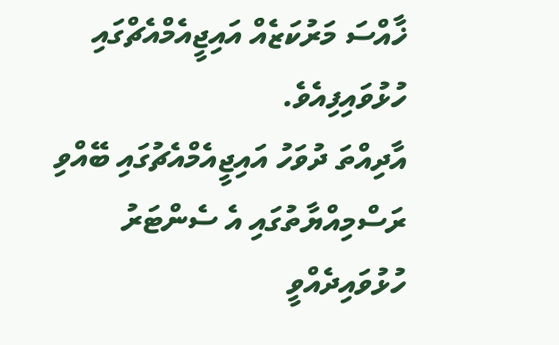ޚާއްސަ މަރުކަޒެއް އައިޖީއެމްއެޗްގައި ހުޅުވައިފިއެވެ.
އާދިއްތަ ދުވަހު އައިޖީއެމްއެޗުގައި ބޭއްވި ރަސްމިއްޔާތުގައި އެ ސެންޓަރު ހުޅުވައިދެއްވީ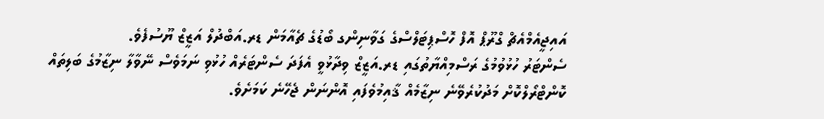އައިޖީއެމްއެޗް ގްރޫޕް އޮފް ހޮސްޕިޓަލްސްގެ ގަވާނިންގ ބޯޑުގެ ޗެއާމަން ޑރ.އަބްދުލް އަޒީޒް ޔޫސުފެވެ.
ސެންޓަރު ހުޅުވުމުގެ ރަސްމިއްޔާތުގައި ޑރ.އަޒީޒް ވިދާޅުވީ އެފަދަ ސެންޓަރެއް ހުޅުވި ނަމަވެސް ނޭވާލާ ނިޒާމުގެ ބަލިތައް ކޮންޓްރޯލްކޮށް މަދުކުރެވޭނެ ނިޒާމެއް ޤާއިމުވެފައި އޮންނަން ޖެހޭނެ ކަމަށެވެ.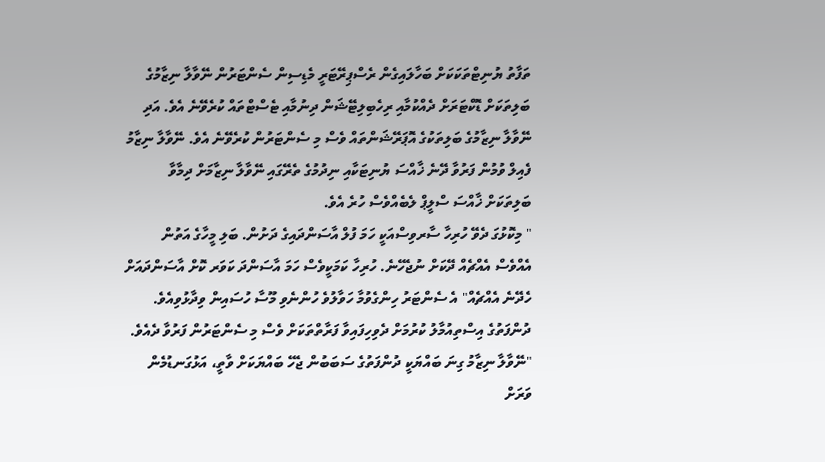ތަފާތު ޔުނިޓްތަކަކަށް ބަހާލައިގެން ރެސްޕިރޭޓަރީ މެޑިސިން ސެންޓަރުން ނޭވާލާ ނިޒާމުގެ ބަލިތަކަށް ޑޮކްޓަރަށް ދެއްކުމާއި ރިހެބިލިޓޭޝަން ދިނުމާއި ޓެސްޓްތައް ކުރެވޭނެ އެވެ. އަދި ނޭވާލާ ނިޒާމުގެ ބަލިތަކުގެ އޮޕަރޭޝަންތައް ވެސް މި ސެންޓަރުން ކުރެވޭނެ އެވެ. ނޭވާލާ ނިޒާމު ފެއިލް ވުމުން ފަރުވާ ދޭނެ ޚާއްސަ ޔުނިޓަކާއި ނިދުމުގެ ތެރޭގައި ނޭވާލާ ނިޒާމަށް ދިމާވާ ބަލިތަކަށް ޚާއްސަ ސްލީޕް ލެބެއްވެސް ހުރެ އެވެ.
" މިކޮޅުގަ ދެވޭ ހުރިހާ ސާރވިސްއަކީ ހަމަ ފުލް އާސަންދައިގެ ދަށުން. ބަލި މީހާގެ އަތުން އެއްވެސް އެއްޗެއް ދޭކަށް ނުޖެހޭނެ. ހުރިހާ ކަމަކީވެސް ހަމަ އާސަންދަ ކަވަރ ކޮށް އާސަންދައަށް ހެދޭނެ އެއްޗެއް" އެ ސެންޓަރު ހިންގެވުމާ ހަވާލުވެ ހުންނެވި މޫސާ ހުސައިން ވިދާޅުވިއެވެ.
ދުންފަތުގެ އިސްތިއުމާލު ކުރުމަށް ދެވިހިފައިވާ ފަރާތްތަކަށް ވެސް މި ސެންޓަރުން ފަރުވާ ދެއެވެ.
"ނޭވާލާ ނިޒާމު ގިނަ ބައްޔަކީ ދުންފަތުގެ ސަބަބުން ޖެހޭ ބައްޔަކަށް ވާތީ، އަޅުގަނޑުމެން ވަރަށް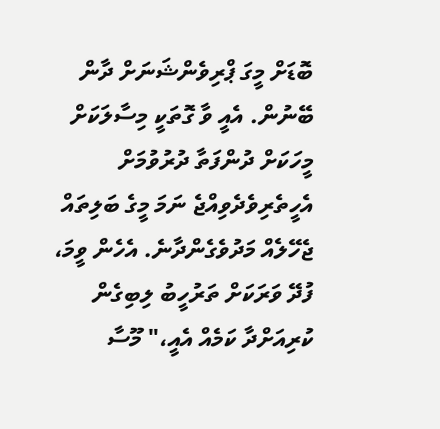ބޮޑަށް މީގަ ޕްރިވެންޝަނަށް ދާން ބޭނުން. އެއީ ވާ ގޮތަކީ މިސާލަކަށް މީހަކަށް ދުންފަތާ ދުރުވުމަށް އެހީތެރިވެދެވިއްޖެ ނަމަ މީގެ ބަލިތައް ޖެހޭލެއް މަދުވެގެންދާނެ. އެހެން ވީމަ، ފުދޭ ވަރަކަށް ތަރުހީބު ލިބިގެން ކުރިއަށްދާ ކަމެއް އެއީ،" މޫސާ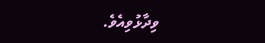ވިދާޅުވިއެވެ.